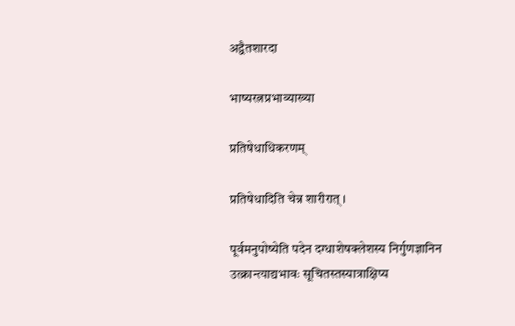अद्वैतशारदा

भाष्यरत्नप्रभाव्याख्या

प्रतिषेधाधिकरणम्

प्रतिषेधादिति चेन्न शारीरात् ।

पूर्वमनुपोष्येति पदेन दग्धाशेषक्लेशस्य निर्गुणज्ञानिन उत्क्रान्त्याद्यभावः सूचितस्तस्यात्राक्षिप्य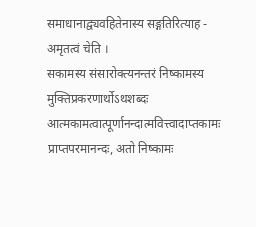समाधानाद्व्यवहितेनास्य सङ्गतिरित्याह -
अमृतत्वं चेति ।
सकामस्य संसारोक्त्यनन्तरं निष्कामस्य मुक्तिप्रकरणार्थोऽथशब्दः आत्मकामत्वात्पूर्णानन्दात्मवित्त्वादाप्तकामः प्राप्तपरमानन्दः, अतो निष्कामः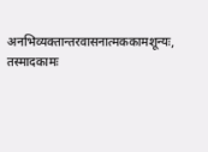अनभिव्यक्तान्तरवासनात्मककामशून्यः, तस्मादकामः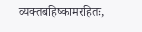व्यक्तबहिष्कामरहितः,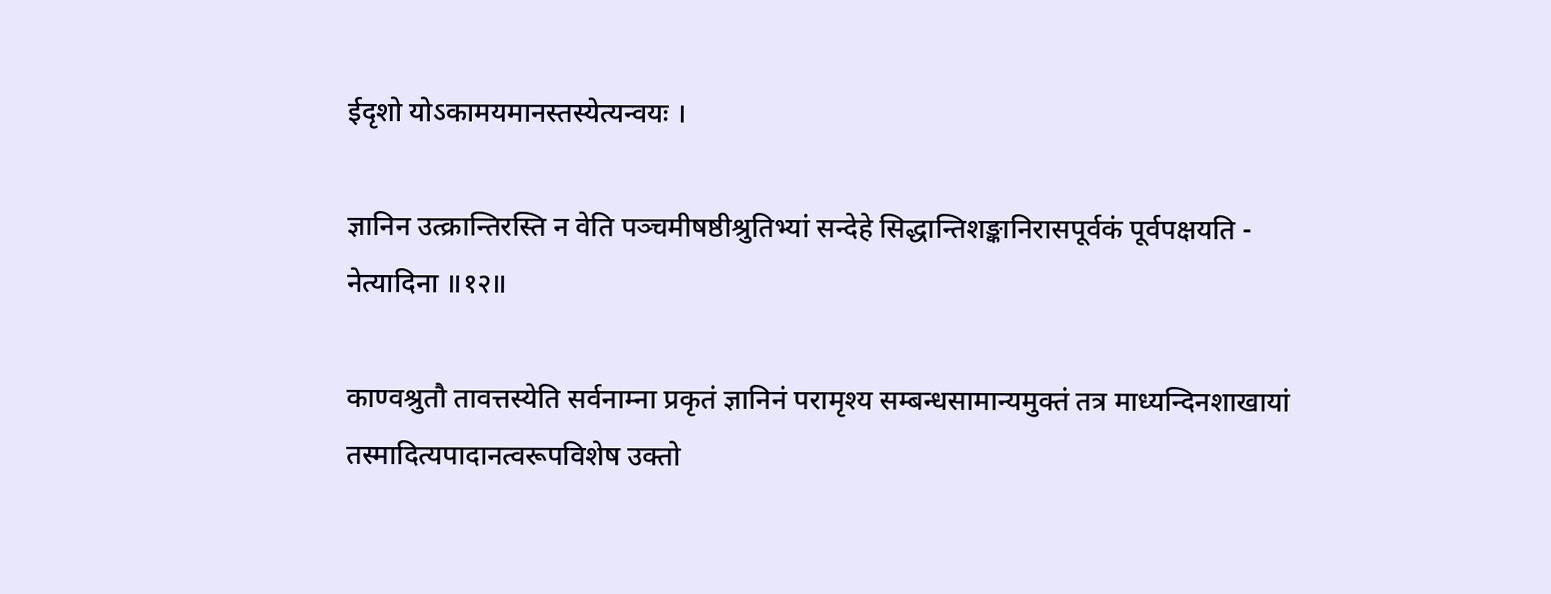ईदृशो योऽकामयमानस्तस्येत्यन्वयः ।

ज्ञानिन उत्क्रान्तिरस्ति न वेति पञ्चमीषष्ठीश्रुतिभ्यां सन्देहे सिद्धान्तिशङ्कानिरासपूर्वकं पूर्वपक्षयति -
नेत्यादिना ॥१२॥

काण्वश्रुतौ तावत्तस्येति सर्वनाम्ना प्रकृतं ज्ञानिनं परामृश्य सम्बन्धसामान्यमुक्तं तत्र माध्यन्दिनशाखायां तस्मादित्यपादानत्वरूपविशेष उक्तो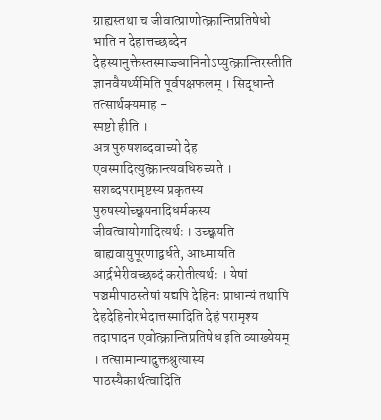ग्राह्यस्तथा च जीवात्प्राणोत्क्रान्तिप्रतिषेधो भाति न देहात्तच्छब्देन देहस्यानुक्तेस्तस्माज्ज्ञानिनोऽप्युत्क्रान्तिरस्तीति ज्ञानवैयर्थ्यमिति पूर्वपक्षफलम् । सिद्धान्ते तत्सार्थक्यमाह -
स्पष्टो हीति ।
अत्र पुरुषशब्दवाच्यो देह एवस्मादित्युत्क्रान्त्यवधिरुच्यते । सशब्दपरामृष्टस्य प्रकृतस्य पुरुषस्योच्छ्वयनादिधर्मकस्य जीवत्वायोगादित्यर्थः । उच्छ्वयति बाह्यवायुपूरणाद्वर्धते, आध्मायति आर्द्रभेरीवच्छब्दं करोतीत्यर्थः । येषां पञ्चमीपाठस्तेषां यद्यपि देहिनः प्राधान्यं तथापि देहदेहिनोरभेदात्तस्मादिति देहं परामृश्य तदापादन एवोत्क्रान्तिप्रतिषेध इति व्याख्येयम् । तत्सामान्यादुक्तश्रुत्यास्य पाठस्यैकार्थत्वादिति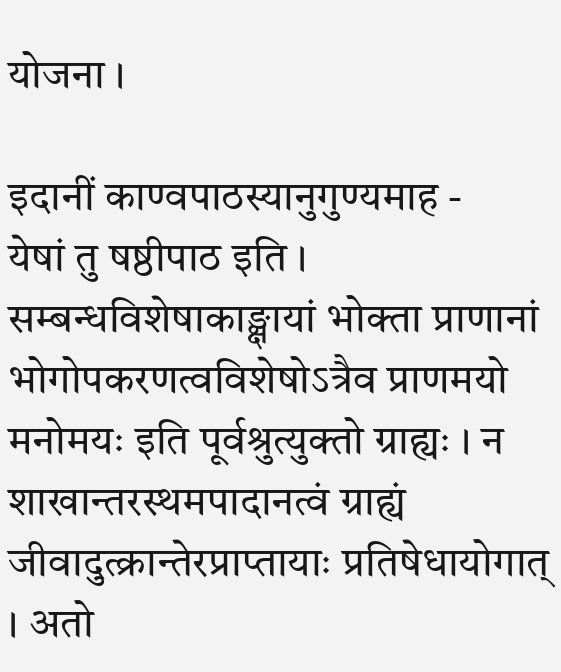योजना ।

इदानीं काण्वपाठस्यानुगुण्यमाह -
येषां तु षष्ठीपाठ इति ।
सम्बन्धविशेषाकाङ्क्षायां भोक्ता प्राणानां भोगोपकरणत्वविशेषोऽत्रैव प्राणमयो मनोमयः इति पूर्वश्रुत्युक्तो ग्राह्यः । न शाखान्तरस्थमपादानत्वं ग्राह्यं जीवादुत्क्रान्तेरप्राप्तायाः प्रतिषेधायोगात् । अतो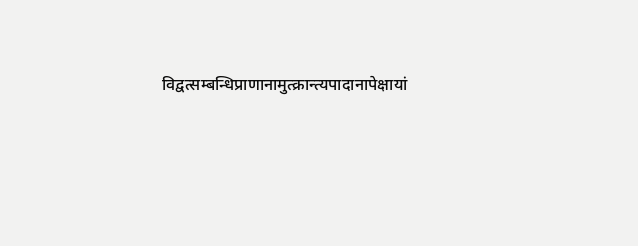विद्वत्सम्बन्धिप्राणानामुत्क्रान्त्यपादानापेक्षायां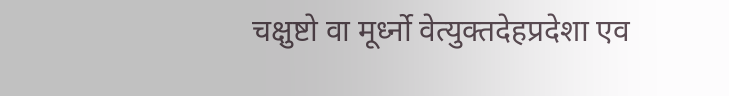चक्षुष्टो वा मूर्ध्नो वेत्युक्तदेहप्रदेशा एव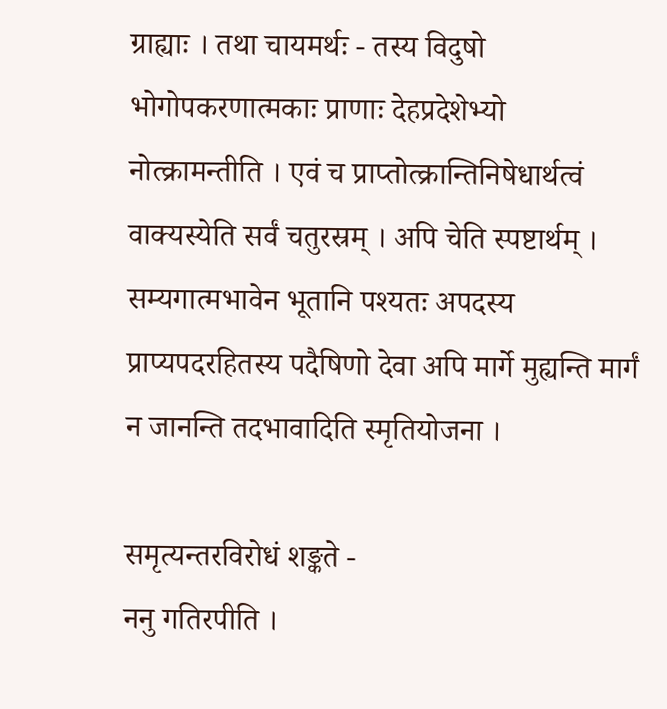ग्राह्याः । तथा चायमर्थः - तस्य विदुषो भोगोपकरणात्मकाः प्राणाः देहप्रदेशेभ्यो नोत्क्रामन्तीति । एवं च प्राप्तोत्क्रान्तिनिषेधार्थत्वं वाक्यस्येति सर्वं चतुरस्रम् । अपि चेति स्पष्टार्थम् । सम्यगात्मभावेन भूतानि पश्यतः अपदस्य प्राप्यपदरहितस्य पदैषिणो देवा अपि मार्गे मुह्यन्ति मार्गं न जानन्ति तदभावादिति स्मृतियोजना ।

समृत्यन्तरविरोधं शङ्कते -
ननु गतिरपीति ।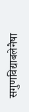सगुणविद्याबलेनैषा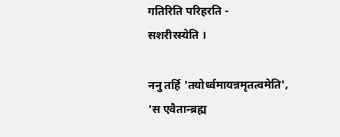गतिरिति परिहरति -
सशरीरस्येति ।

ननु तर्हि 'तयोर्ध्वमायन्नमृतत्वमेति', 'स एवैतान्ब्रह्म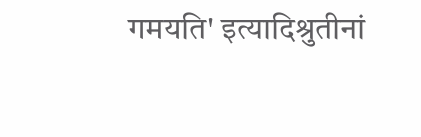गमयति' इत्यादिश्रुतीनां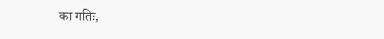का गतिः,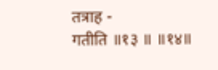तत्राह -
गतीति ॥१३ ॥ ॥१४॥